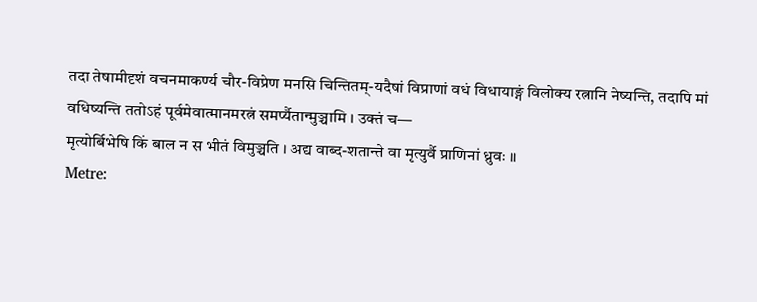तदा तेषामीदृशं वचनमाकर्ण्य चौर-विप्रेण मनसि चिन्तितम्-यदैषां विप्राणां वधं विधायाङ्गं विलोक्य रत्नानि नेष्यन्ति, तदापि मां वधिष्यन्ति ततोऽहं पूर्वमेवात्मानमरत्नं समर्प्यैतान्मुञ्चामि । उक्तं च—
मृत्योर्बिभेषि किं बाल न स भीतं विमुञ्चति । अद्य वाब्द-शतान्ते वा मृत्युर्वै प्राणिनां ध्रुवः ॥
Metre: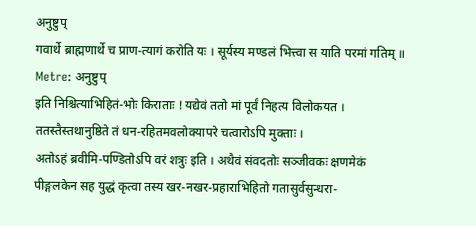अनुष्टुप्
गवार्थे ब्राह्मणार्थे च प्राण-त्यागं करोति यः । सूर्यस्य मण्डलं भित्त्वा स याति परमां गतिम् ॥
Metre: अनुष्टुप्
इति निश्चित्याभिहितं-भोः किराताः ! यद्येवं ततो मां पूर्वं निहत्य विलोकयत । ततस्तैस्तथानुष्ठिते तं धन-रहितमवलोक्यापरे चत्वारोऽपि मुक्ताः ।
अतोऽहं ब्रवीमि-पण्डितोऽपि वरं शत्रुः इति । अथैवं संवदतोः सञ्जीवकः क्षणमेकं पीङ्गलकेन सह युद्धं कृत्वा तस्य खर-नखर-प्रहाराभिहितो गतासुर्वसुन्धरा-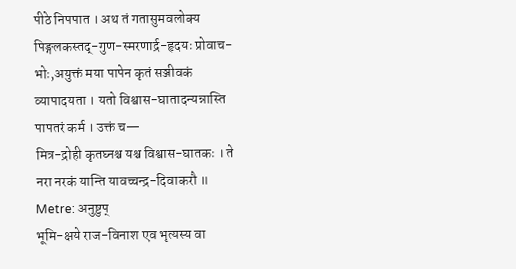पीठे निपपात । अथ तं गतासुमवलोक्य पिङ्गलकस्तद्-गुण-स्मरणार्द्र-हृदयः प्रोवाच-भोः,अयुक्तं मया पापेन कृतं सञ्जीवकं व्यापादयता । यतो विश्वास-घातादन्यन्नास्ति पापतरं कर्म । उक्तं च—
मित्र-द्रोही कृतघ्नश्च यश्च विश्वास-घातकः । ते नरा नरकं यान्ति यावच्चन्द्र-दिवाकरौ ॥
Metre: अनुष्टुप्
भूमि-क्षये राज-विनाश एव भृत्यस्य वा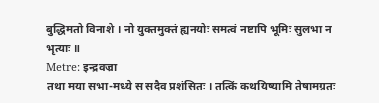बुद्धिमतो विनाशे । नो युक्तमुक्तं ह्यनयोः समत्वं नष्टापि भूमिः सुलभा न भृत्याः ॥
Metre: इन्द्रवज्रा
तथा मया सभा-मध्ये स सदैव प्रशंसितः । तत्किं कथयिष्यामि तेषामग्रतः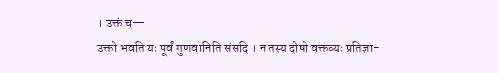। उक्तं च—
उक्तो भवति यः पूर्वं गुणवानिति संसदि । न तस्य दोषो वक्तव्यः प्रतिज्ञा-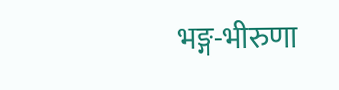भङ्ग-भीरुणा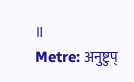॥
Metre: अनुष्टुप्